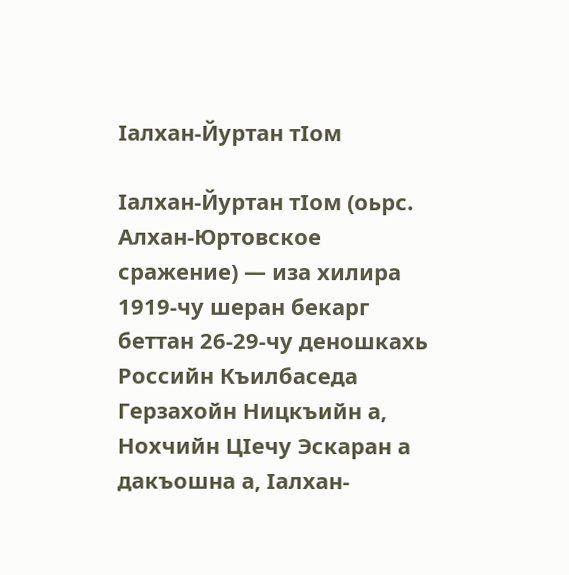Ӏалхан-Йуртан тӀом

Ӏалхан-Йуртан тӀом (оьрс. Алхан-Юртовское сражение) — иза хилира 1919-чу шеран бекарг беттан 26-29-чу деношкахь Российн Къилбаседа Герзахойн Ницкъийн а, Нохчийн ЦӀечу Эскаран а дакъошна а, Ӏалхан-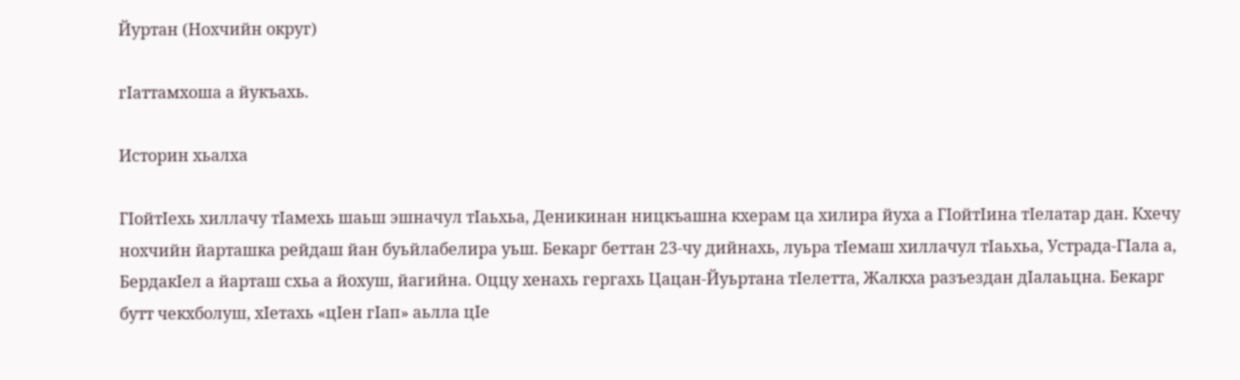Йуртан (Нохчийн округ)

гӀаттамхоша а йукъахь.

Историн хьалха

ГӀойтӀехь хиллачу тӀамехь шаьш эшначул тӀаьхьа, Деникинан ницкъашна кхерам ца хилира йуха а ГӀойтӀина тӀелатар дан. Кхечу нохчийн йарташка рейдаш йан буьйлабелира уьш. Бекарг беттан 23-чу дийнахь, луьра тӀемаш хиллачул тӀаьхьа, Устрада-ГӀала а, БердакӀел а йарташ схьа а йохуш, йагийна. Оццу хенахь гергахь Цацан-Йуьртана тӀелетта, Жалкха разъездан дӀалаьцна. Бекарг бутт чекхболуш, хӀетахь «цӀен гӀап» аьлла цӀе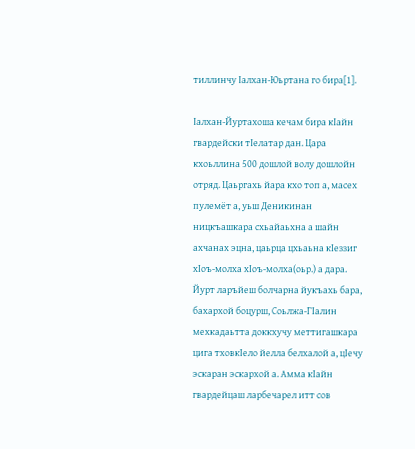тиллинчу Ӏалхан-Юьртана го бира[1].

Ӏалхан-Йуртахоша кечам бира кӀайн гвардейски тӀелатар дан. Цара кхоьллина 500 дошлой волу дошлойн отряд. Цаьргахь йара кхо топ а, масех пулемёт а, уьш Деникинан ницкъашкара схьайаьхна а шайн ахчанах эцна, цаьрца цхьаьна кӀеззиг хӀоъ-молха хӀоъ-молха(оьр.) а дара. Йурт ларъйеш болчарна йукъахь бара, бахархой боцурш, Соьлжа-ГӀалин мехкадаьтта доккхучу меттигашкара цига тховкӀело йелла белхалой а, цӀечу эскаран эскархой а. Амма кӀайн гвардейцаш ларбечарел итт сов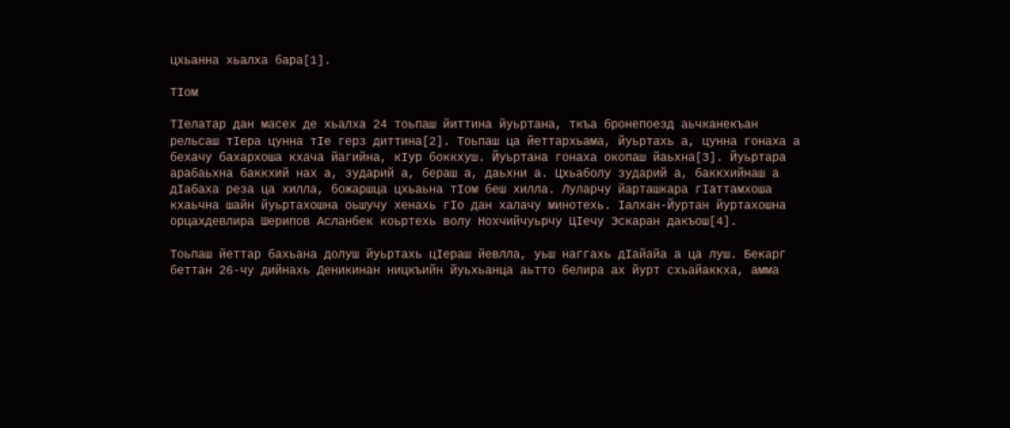цхьанна хьалха бара[1].

ТӀом

ТӀелатар дан масех де хьалха 24 тоьпаш йиттина йуьртана, ткъа бронепоезд аьчканекъан рельсаш тӀера цунна тӀе герз диттина[2]. Тоьпаш ца йеттархьама, йуьртахь а, цунна гонаха а бехачу бахархоша кхача йагийна, кӀур боккхуш. Йуьртана гонаха окопаш йаьхна[3]. Йуьртара арабаьхна баккхий нах а, зударий а, бераш а, даьхни а. Цхьаболу зударий а, баккхийнаш а дӀабаха реза ца хилла, божаршца цхьаьна тӀом беш хилла. Луларчу йарташкара гӀаттамхоша кхаьчна шайн йуьртахошна оьшучу хенахь гӀо дан халачу минотехь. Ӏалхан-Йуртан йуртахошна орцахдевлира Шерипов Асланбек коьртехь волу Нохчийчуьрчу ЦӀечу Эскаран дакъош[4].

Тоьпаш йеттар бахьана долуш йуьртахь цӀераш йевлла, уьш наггахь дӀайайа а ца луш. Бекарг беттан 26-чу дийнахь Деникинан ницкъийн йуьхьанца аьтто белира ах йурт схьайаккха, амма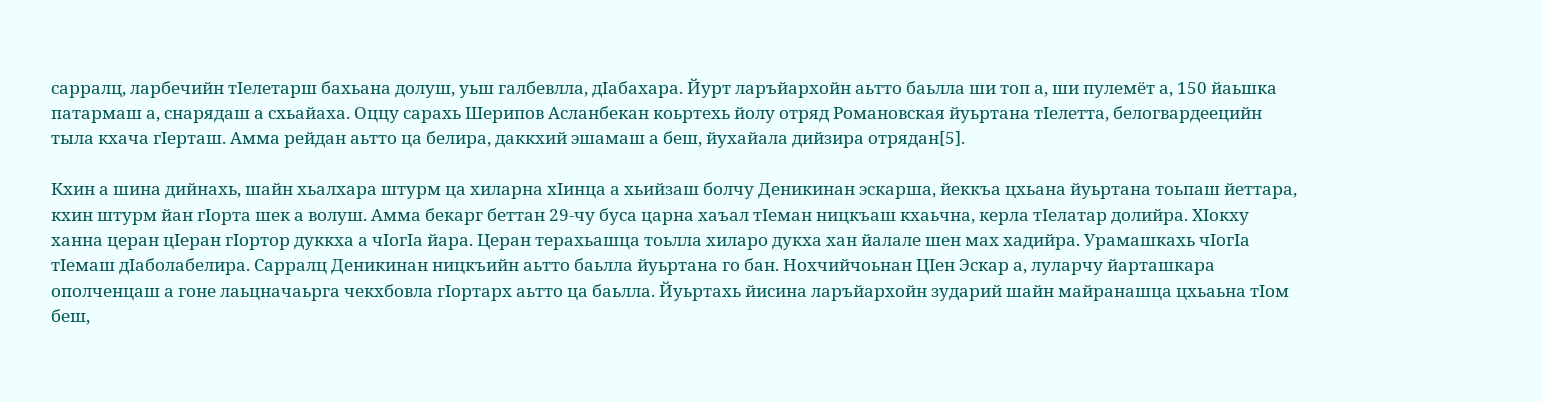сарралц, ларбечийн тӀелетарш бахьана долуш, уьш галбевлла, дӀабахара. Йурт ларъйархойн аьтто баьлла ши топ а, ши пулемёт а, 150 йаьшка патармаш а, снарядаш а схьайаха. Оццу сарахь Шерипов Асланбекан коьртехь йолу отряд Романовская йуьртана тӀелетта, белогвардеецийн тыла кхача гӀерташ. Амма рейдан аьтто ца белира, даккхий эшамаш а беш, йухайала дийзира отрядан[5].

Кхин а шина дийнахь, шайн хьалхара штурм ца хиларна хӀинца а хьийзаш болчу Деникинан эскарша, йеккъа цхьана йуьртана тоьпаш йеттара, кхин штурм йан гӀорта шек а волуш. Амма бекарг беттан 29-чу буса царна хаъал тӀеман ницкъаш кхаьчна, керла тӀелатар долийра. ХӀокху ханна церан цӀеран гӀортор дуккха а чӀогӀа йара. Церан терахьашца тоьлла хиларо дукха хан йалале шен мах хадийра. Урамашкахь чӀогӀа тӀемаш дӀаболабелира. Сарралц Деникинан ницкъийн аьтто баьлла йуьртана го бан. Нохчийчоьнан ЦӀен Эскар а, луларчу йарташкара ополченцаш а гоне лаьцначаьрга чекхбовла гӀортарх аьтто ца баьлла. Йуьртахь йисина ларъйархойн зударий шайн майранашца цхьаьна тӀом беш,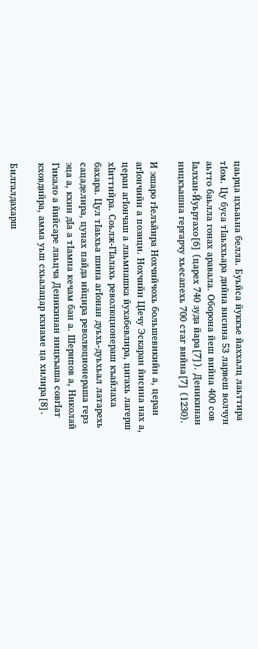цаьрца цхьаьна белла. Буьйса йуккъе йаххалц лаьттира тӀом. Цу буса тӀаьххьара дийна висина 53 ларвеш волчун аьтто баьлла гонах аравала. Оборона йеш вийна 400 сов Ӏалхан-Йуьртахо[6] (царех 740 зуда йара[7]). Деникинан ницкъашна гергарчу хьесапехь 700 стаг вийна[7] (1230).

И эшаро гӀелъйира Нохчийчохь большевикийн а, церан агӀончийн а позици. Нохчийн ЦӀечу Эскаран йисина нах а, церан агӀончаш а лаьмнашка йухабевлира, цигахь лагерш хӀиттийра. Соьлж-ГӀалахь революционераш къайлаха бахара. Цул тӀаьхьа шина агӀонан дуьхь-дуьхьал латарехь сацаделира, цунах пайда ийцира революционераша герз эца а, кхин дӀа а тӀамна кечам бан а. Шерипов а, Николай Гикало а йийсаре лаьцча Деникинан ницкъаша совгӀат кховдийра, амма уьш схьалацар кхиаме ца хилира[8].

Билгалдахарш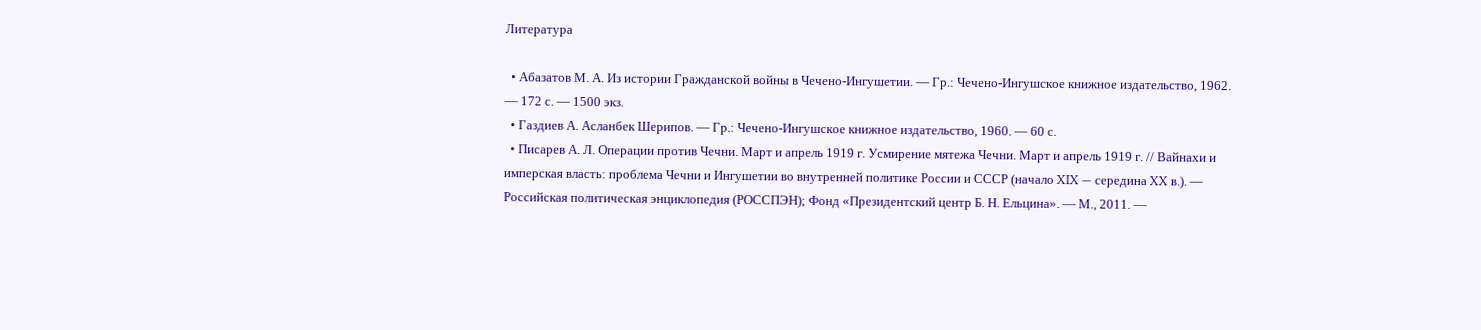Литература

  • Абазатов М. А. Из истории Гражданской войны в Чечено-Ингушетии. — Гр.: Чечено-Ингушское книжное издательство, 1962. — 172 с. — 1500 экз.
  • Газдиев А. Асланбек Шерипов. — Гр.: Чечено-Ингушское книжное издательство, 1960. — 60 с.
  • Писарев А. Л. Операции против Чечни. Март и апрель 1919 г. Усмирение мятежа Чечни. Март и апрель 1919 г. // Вайнахи и имперская власть: проблема Чечни и Ингушетии во внутренней политике России и СССР (начало XIX — середина XX в.). — Российская политическая энциклопедия (РОССПЭН); Фонд «Президентский центр Б. Н. Ельцина». — М., 2011. —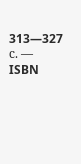313—327 с. — ISBN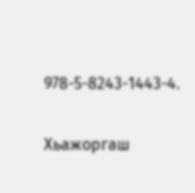978-5-8243-1443-4.

Хьажоргаш